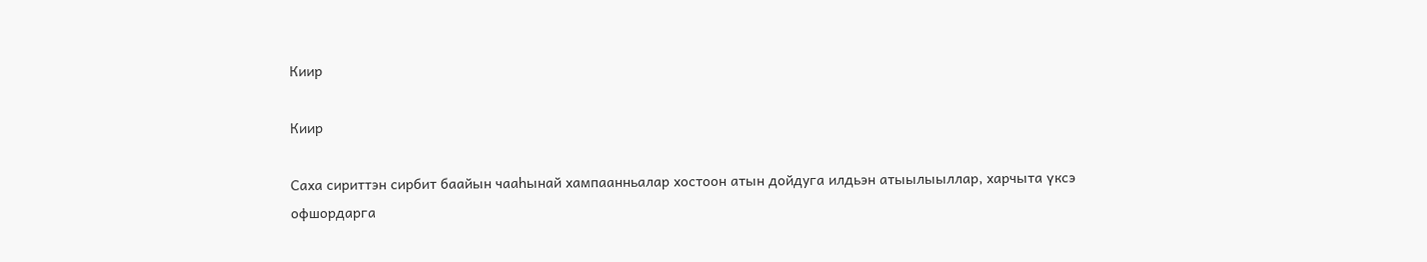Киир

Киир

Саха сириттэн сирбит баайын чааһынай хампаанньалар хостоон атын дойдуга илдьэн атыылыыллар, харчыта үксэ офшордарга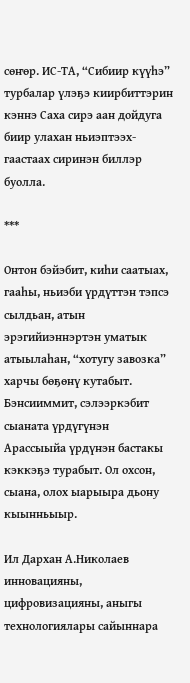сөҥөр. ИС-ТА, “Сибиир күүһэ” турбалар үлэҕэ киирбиттэрин кэннэ Саха сирэ аан дойдуга биир улахан ньиэптээх-гаастаах сиринэн биллэр буолла.

***

Онтон бэйэбит, киһи саатыах, гааһы, ньиэби үрдүттэн тэпсэ сылдьан, атын эрэгийиэннэртэн уматык атыылаһан, “хотугу завозка” харчы бөҕөнү кутабыт. Бэнсииммит, сэлээркэбит сыаната үрдүгүнэн Арассыыйа үрдүнэн бастакы кэккэҕэ турабыт. Ол охсон, сыана, олох ыарыыра дьону кыынньыыр.

Ил Дархан А.Николаев инновацияны, цифровизацияны, аныгы технологиялары сайыннара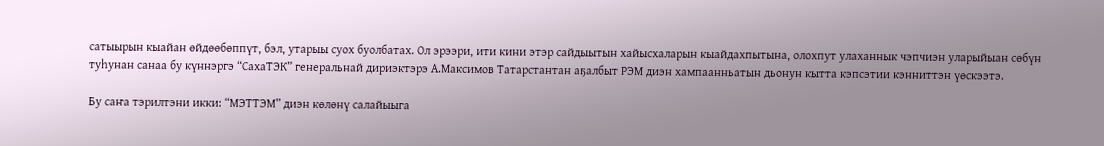сатыырын кыайан өйдөөбөппүт, бэл, утарыы суох буолбатах. Ол эрээри, ити кини этэр сайдыытын хайысхаларын кыайдахпытына, олохпут улаханнык чэпчиэн уларыйыан сөбүн туһунан санаа бу күннэргэ “СахаТЭК” генеральнай дириэктэрэ А.Максимов Татарстантан аҕалбыт РЭМ диэн хампаанньатын дьонун кытта кэпсэтии кэнниттэн үөскээтэ.

Бу саҥа тэрилтэни икки: “МЭТТЭМ” диэн көлөнү салайыыга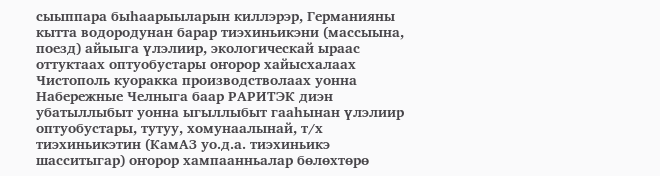сыыппара быһаарыыларын киллэрэр, Германияны кытта водородунан барар тиэхиньикэни (массыына, поезд) айыыга үлэлиир, экологическай ыраас оттуктаах оптуобустары оҥорор хайысхалаах Чистополь куоракка производстволаах уонна Набережные Челныга баар РАРИТЭК диэн убатыллыбыт уонна ыгыллыбыт гааһынан үлэлиир оптуобустары, тутуу, хомунаалынай, т/х тиэхиньикэтин (КамАЗ уо.д.а. тиэхиньикэ шасситыгар) оҥорор хампаанньалар бөлөхтөрө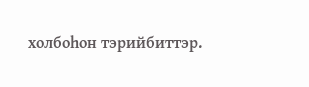холбоһон тэрийбиттэр.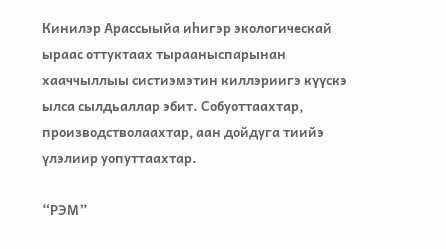Кинилэр Арассыыйа иһигэр экологическай ыраас оттуктаах тырааныспарынан хааччыллыы систиэмэтин киллэриигэ күүскэ ылса сылдьаллар эбит. Собуоттаахтар, производстволаахтар, аан дойдуга тиийэ үлэлиир уопуттаахтар.

“РЭМ”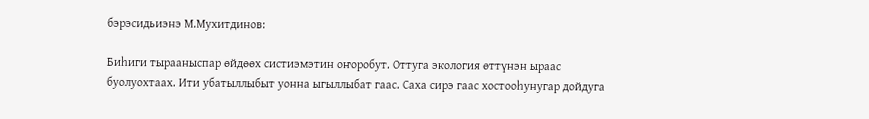бэрэсидьиэнэ М.Мухитдинов:

Биһиги тырааныспар өйдөөх систиэмэтин оҥоробут. Оттуга экология өттүнэн ыраас буолуохтаах. Ити убатыллыбыт уонна ыгыллыбат гаас. Саха сирэ гаас хостооһунугар дойдуга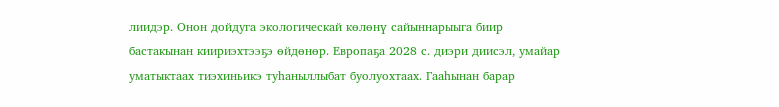лиидэр. Онон дойдуга экологическай көлөнү сайыннарыыга биир бастакынан киириэхтээҕэ өйдөнөр. Европаҕа 2028 с. диэри диисэл, умайар уматыктаах тиэхиньикэ туһаныллыбат буолуохтаах. Гааһынан барар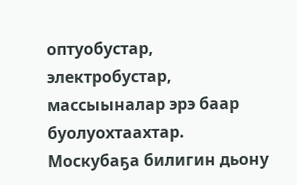оптуобустар, электробустар, массыыналар эрэ баар буолуохтаахтар. Москубаҕа билигин дьону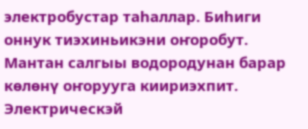электробустар таһаллар. Биһиги оннук тиэхиньикэни оҥоробут. Мантан салгыы водородунан барар көлөнү оҥорууга киириэхпит. Электрическэй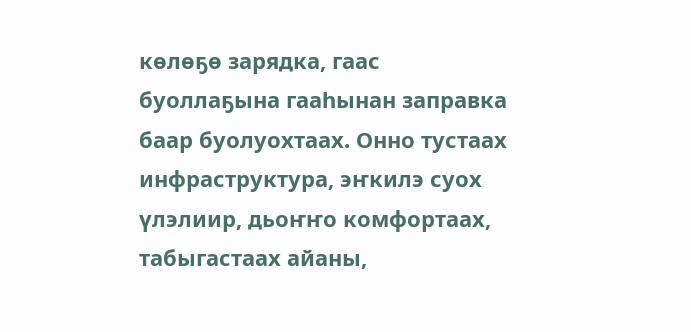көлөҕө зарядка, гаас буоллаҕына гааһынан заправка баар буолуохтаах. Онно тустаах инфраструктура, эҥкилэ суох үлэлиир, дьоҥҥо комфортаах, табыгастаах айаны,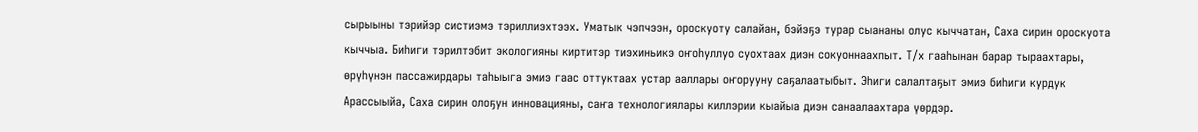сырыыны тэрийэр систиэмэ тэриллиэхтээх. Уматык чэпчээн, ороскуоту салайан, бэйэҕэ турар сыананы олус кыччатан, Саха сирин ороскуота кыччыа. Биһиги тэрилтэбит экологияны киртитэр тиэхиньикэ оҥоһуллуо суохтаах диэн сокуоннаахпыт. Т/х гааһынан барар тыраахтары, өрүһүнэн пассажирдары таһыыга эмиэ гаас оттуктаах устар ааллары оҥорууну саҕалаатыбыт. Эһиги салалтаҕыт эмиэ биһиги курдук Арассыыйа, Саха сирин олоҕун инновацияны, саҥа технологиялары киллэрии кыайыа диэн санаалаахтара үөрдэр.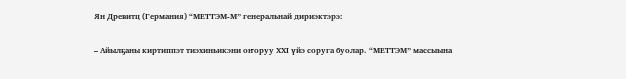Ян Древитц (Германия) “МЕТТЭМ-М” генеральнай дириэктэрэ:

– Айылҕаны киртиппэт тиэхиньикэни оҥоруу ХХI үйэ соруга буолар. “МЕТТЭМ” массыына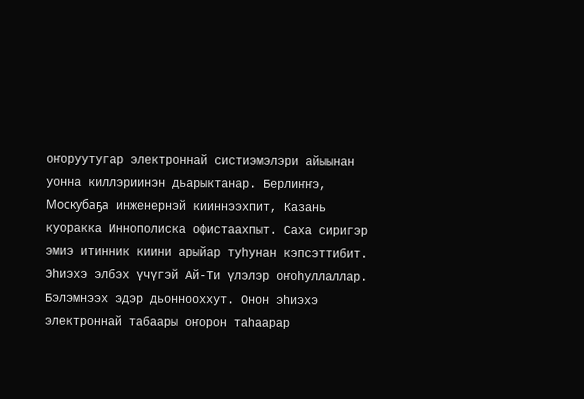оҥоруутугар электроннай систиэмэлэри айыынан уонна киллэриинэн дьарыктанар. Берлиҥҥэ, Москубаҕа инженернэй кииннээхпит, Казань куоракка Иннополиска офистаахпыт. Саха сиригэр эмиэ итинник киини арыйар туһунан кэпсэттибит. Эһиэхэ элбэх үчүгэй Ай-Ти үлэлэр оҥоһуллаллар. Бэлэмнээх эдэр дьоннооххут. Онон эһиэхэ электроннай табаары оҥорон таһаарар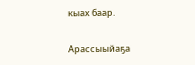кыах баар.

Арассыыйаҕа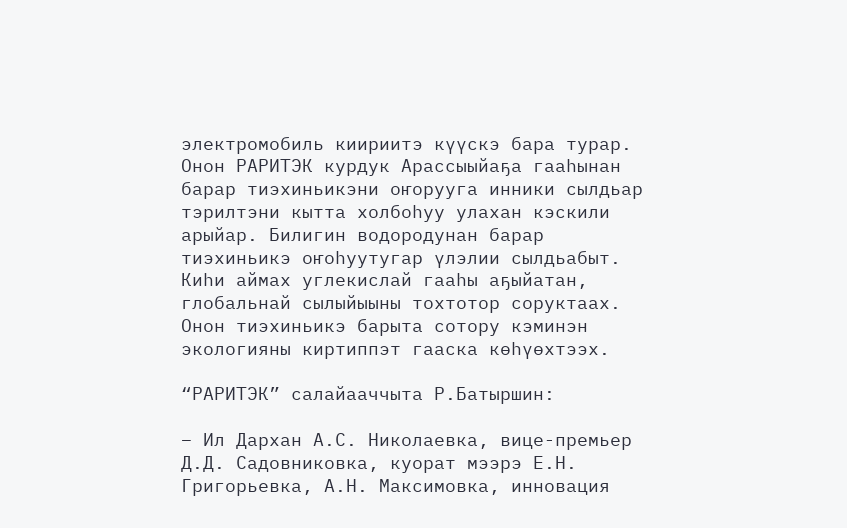электромобиль киириитэ күүскэ бара турар. Онон РАРИТЭК курдук Арассыыйаҕа гааһынан барар тиэхиньикэни оҥорууга инники сылдьар тэрилтэни кытта холбоһуу улахан кэскили арыйар. Билигин водородунан барар тиэхиньикэ оҥоһуутугар үлэлии сылдьабыт. Киһи аймах углекислай гааһы аҕыйатан, глобальнай сылыйыыны тохтотор соруктаах. Онон тиэхиньикэ барыта сотору кэминэн экологияны киртиппэт гааска көһүөхтээх.

“РАРИТЭК” салайааччыта Р.Батыршин:

– Ил Дархан А.С. Николаевка, вице-премьер Д.Д. Садовниковка, куорат мээрэ Е.Н. Григорьевка, А.Н. Максимовка, инновация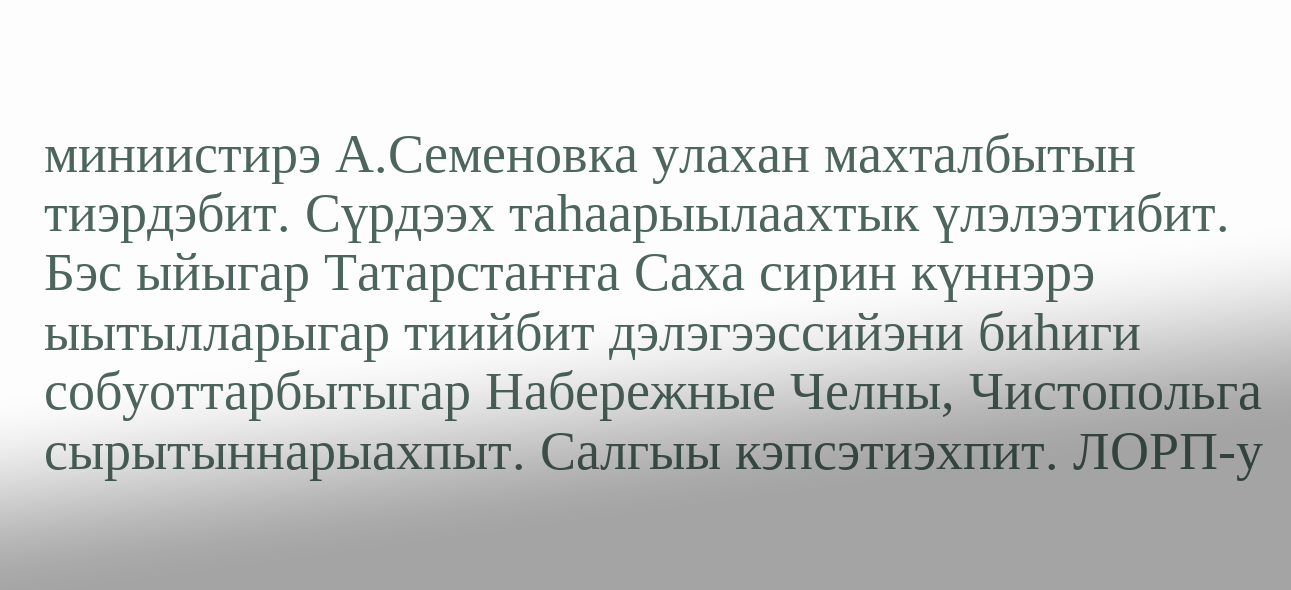миниистирэ А.Семеновка улахан махталбытын тиэрдэбит. Сүрдээх таһаарыылаахтык үлэлээтибит. Бэс ыйыгар Татарстаҥҥа Саха сирин күннэрэ ыытылларыгар тиийбит дэлэгээссийэни биһиги собуоттарбытыгар Набережные Челны, Чистопольга сырытыннарыахпыт. Салгыы кэпсэтиэхпит. ЛОРП-у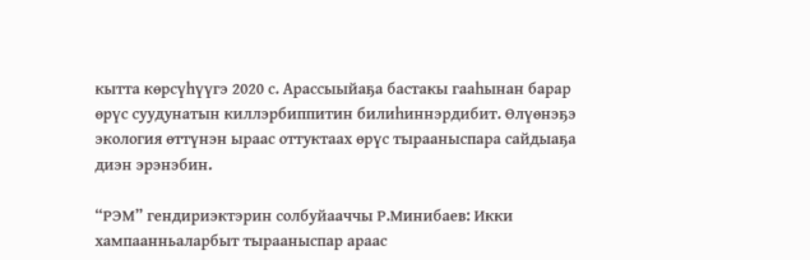кытта көрсүһүүгэ 2020 с. Арассыыйаҕа бастакы гааһынан барар өрүс суудунатын киллэрбиппитин билиһиннэрдибит. Өлүөнэҕэ экология өттүнэн ыраас оттуктаах өрүс тырааныспара сайдыаҕа диэн эрэнэбин.

“РЭМ” гендириэктэрин солбуйааччы Р.Минибаев: Икки хампаанньаларбыт тырааныспар араас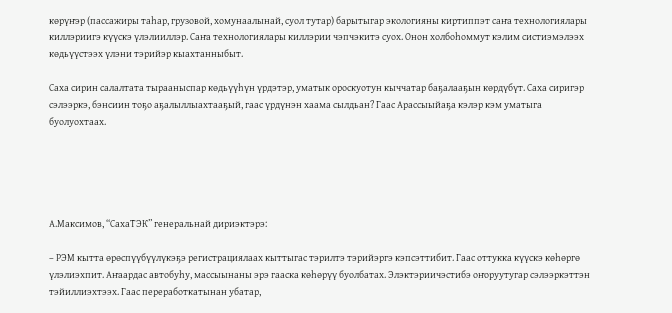көрүҥэр (пассажиры таһар, грузовой, хомунаалынай, суол тутар) барытыгар экологияны киртиппэт саҥа технологиялары киллэриигэ күүскэ үлэлииллэр. Саҥа технологиялары киллэрии чэпчэкитэ суох. Онон холбоһоммут кэлим систиэмэлээх көдьүүстээх үлэни тэрийэр кыахтанныбыт.

Саха сирин салалтата тырааныспар көдьүүһүн үрдэтэр, уматык ороскуотун кыччатар баҕалааҕын көрдүбүт. Саха сиригэр сэлээркэ, бэнсиин тоҕо аҕалыллыахтааҕый, гаас үрдүнэн хаама сылдьан? Гаас Арассыыйаҕа кэлэр кэм уматыга буолуохтаах.





А.Максимов, “СахаТЭК” генеральнай дириэктэрэ:

– РЭМ кытта өрөспүүбүүлүкэҕэ регистрациялаах кыттыгас тэрилтэ тэрийэргэ кэпсэттибит. Гаас оттукка күүскэ көһөргө үлэлиэхпит. Аҥаардас автобуһу, массыынаны эрэ гааска көһөрүү буолбатах. Элэктэриичэстибэ оҥоруутугар сэлээркэттэн тэйиллиэхтээх. Гаас переработкатынан убатар,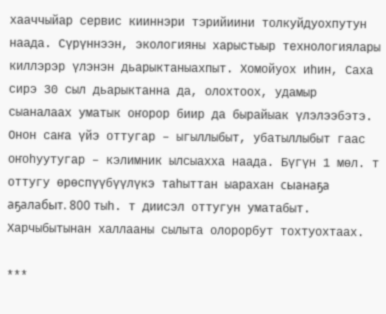хааччыйар сервис кииннэри тэрийиини толкуйдуохпутун наада. Сүрүннээн, экологияны харыстыыр технологиялары киллэрэр үлэнэн дьарыктаныахпыт. Хомойуох иһин, Саха сирэ 30 сыл дьарыктанна да, олохтоох, удамыр сыаналаах уматык оҥорор биир да бырайыак үлэлээбэтэ. Онон саҥа үйэ оттугар – ыгыллыбыт, убатыллыбыт гаас оҥоһуутугар – кэлимник ылсыахха наада. Бүгүн 1 мөл. т оттугу өрөспүүбүүлүкэ таһыттан ыарахан сыанаҕа аҕалабыт. 800 тыһ. т диисэл оттугун уматабыт. Харчыбытынан халлааны сылыта олорорбут тохтуохтаах.

***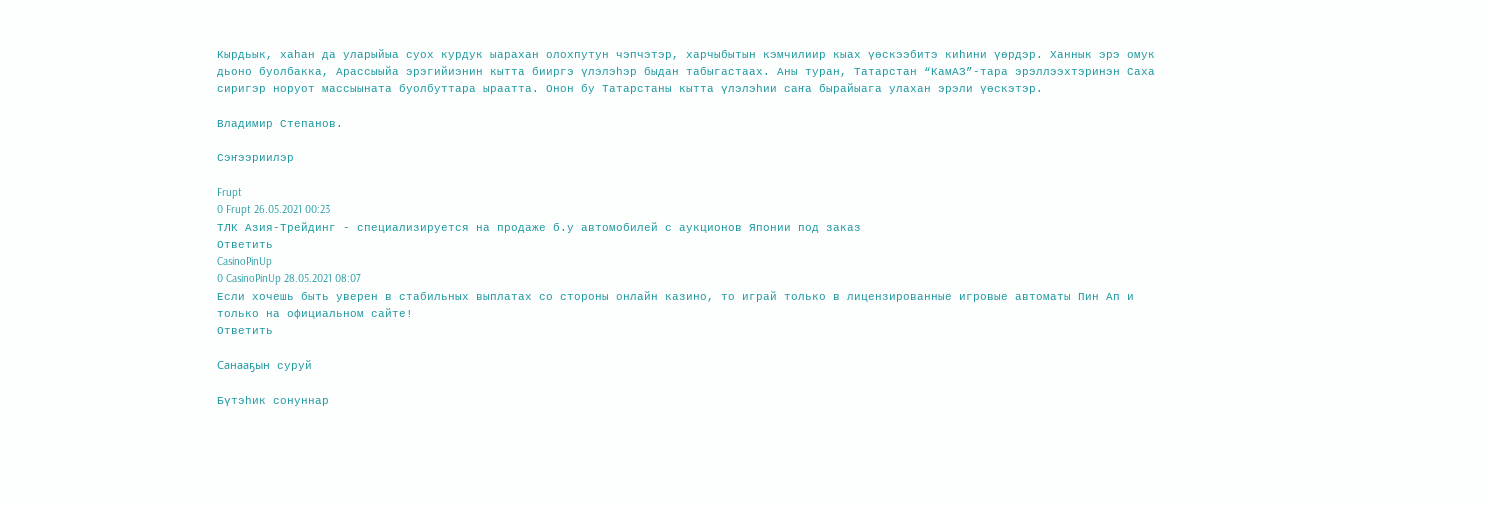Кырдьык, хаһан да уларыйыа суох курдук ыарахан олохпутун чэпчэтэр, харчыбытын кэмчилиир кыах үөскээбитэ киһини үөрдэр. Ханнык эрэ омук дьоно буолбакка, Арассыыйа эрэгийиэнин кытта бииргэ үлэлэһэр быдан табыгастаах. Аны туран, Татарстан “КамАЗ”-тара эрэллээхтэринэн Саха сиригэр норуот массыыната буолбуттара ыраатта. Онон бу Татарстаны кытта үлэлэһии саҥа бырайыага улахан эрэли үөскэтэр.

Владимир Степанов.

Сэҥээриилэр

Frupt
0 Frupt 26.05.2021 00:23
ТЛК Азия-Трейдинг - специализируется на продаже б.у автомобилей с аукционов Японии под заказ
Ответить
CasinoPinUp
0 CasinoPinUp 28.05.2021 08:07
Если хочешь быть уверен в стабильных выплатах со стороны онлайн казино, то играй только в лицензированные игровые автоматы Пин Ап и только на официальном сайте!
Ответить

Санааҕын суруй

Бүтэһик сонуннар